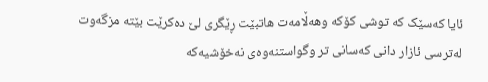ئایا کەسێک کە توشی کۆکە وهەڵامەت هاتبێت ڕێگری لێ دەکرێت بێته مزگەوت لەترسی ئازار دانی کەسانی تر وگواستنەوەی نەخۆشیەکە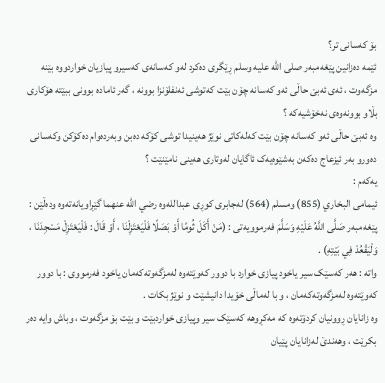بۆ کەسانی تر؟
ئێمە دەزانین پێغەمبەر صلى الله عليه وسلم ڕێگری دەکرد لەو کەسانەی کەسیرو پیازیان خواردووە بێنە مزگەوت ، ئەی ئەبێ حاڵی ئەو کەسانە چۆن بێت کەتوشی ئەنفلۆنزا بوونە ، گەر ئامادە بوونی ببێته هۆکاری بڵاو بوونەوەی نەخۆشیەکە ؟
وە ئەبێ حاڵی ئەو کەسانە چۆن بێت کەلەکاتی نوێژ هەینیدا توشی کۆکە دەبن وبەردەوام دەکۆکن وکەسانی دەورو بەر ئیزعاج دەکەن بەشێوەیەک ئاگایان لەوتاری هەینی نامێنێت ؟
یەکەم :
ئیمامی البخاري (855) ومسلم (564) لەجابری کوڕی عبداللەوە رضي الله عنهما گێڕاویانەتەوە ودەڵێن : پێغەمبەر صَلَّى اللَّهُ عَلَيْهِ وَسَلَّمَ فەرموویەتی : (مَنْ أَكَلَ ثُومًا أَوْ بَصَلًا فَلْيَعْتَزِلْنَا ، أَوْ قَالَ : فَلْيَعْتَزِلْ مَسْجِدَنَا ، وَلْيَقْعُدْ فِي بَيْتِهِ) .
واتە : هەر کەسێک سیر یاخود پیازی خوارد با دوور کەوێتەوە لەمزگەوتەکەمان یاخود فەرمووی : با دوور کەوێتەوە لەمزگەوتەکەمان ، و با لەماڵی خۆیدا دانیشێت و نوێژ بکات .
وە زانایان ڕوونیان کردۆتەوە کە مەکڕوهە کەسێک سیر وپیازی خواردبێت و بێت بۆ مزگەوت ، وباش وایە دەر بکرێت ، وهەندێ لەزانایان پێیان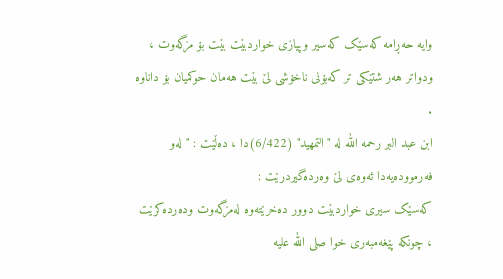وایە حەڕامە کەسێک کەسیر وپیازی خواردبێت بێت بۆ مزگەوت ، ودواتر هەر شتێکی تر کەبۆنی ناخۆشی لێ بێت هەمان حوکمیان بۆ داناوە .
ابن عبد البر رحمه الله لە "التمهيد" (6/422)دا ، دەڵێت : " لەو فەرموودەیەدا ئەوەی لێ وەردەگیردرێت :
کەسێک سیری خواردبێت دوور دەخرێتەوە لەمزگەوت ودەردەکرێت ، چونکە پێغەمبەری خوا صلى الله عليه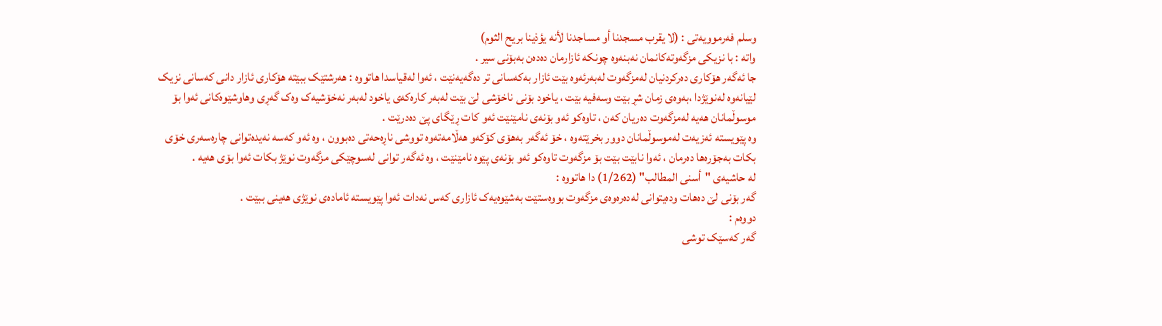وسلم فەرموویەتی : (لا يقرب مسجدنا أو مساجدنا لأنه يؤذينا بريح الثوم)
واتە : با نزیکی مزگەوتەکانمان نەبنەوە چونکە ئازارمان دەدەن بەبۆنی سیر .
جا ئەگەر هۆکاری دەرکردنیان لەمزگەوت لەبەرئەوە بێت ئازار بەکەسانی تر دەگەیەنێت ، ئەوا لەقیاسدا هاتووە : هەرشتێک ببێته هۆکاری ئازار دانی کەسانی نزیک لێیانەوە لەنوێژدا ،بەوەی زمان شڕ بێت وسەفیە بێت ، یاخود بۆنی ناخۆشی لێ بێت لەبەر کارەکەی یاخود لەبەر نەخۆشیەک وەک گەڕی وهاوشێوەکانی ئەوا بۆ موسوڵمانان هەیە لەمزگەوت دەریان کەن ، تاوەکو ئەو بۆنەی نامێنێت ئەو کات ڕێگای پێ دەدرێت .
وە پێویسته ئەزیەت لەموسوڵمانان دوور بخرێتەوە ، خۆ ئەگەر بەهۆی کۆکەو هەڵامەتەوە تووشی ناڕەحەتی دەبوون ، وە ئەو کەسە نەیدەتوانی چارەسەری خۆی بکات بەجۆرەها دەرمان ، ئەوا نابێت بێت بۆ مزگەوت تاوەکو ئەو بۆنەی پێوە نامێنێت ، وە ئەگەر توانی لەسوچێکی مزگەوت نوێژ بکات ئەوا بۆی هەیە .
لە حاشیەی "أسنى المطالب" (1/262) دا هاتووە :
گەر بۆنی لێ دەهات ودەیتوانی لەدەرەوەی مزگەوت بووەستێت بەشێوەیەک ئازاری کەس نەدات ئەوا پێویستە ئامادەی نوێژی هەینی ببێت .
دووەم :
گەر کەسێک توشی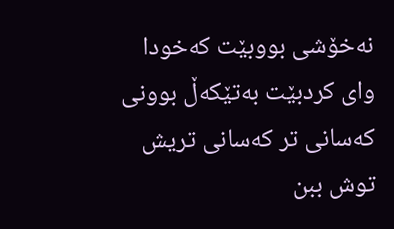نەخۆشی بووبێت کەخودا وای کردبێت بەتێکەڵ بوونی کەسانی تر کەسانی تریش توش ببن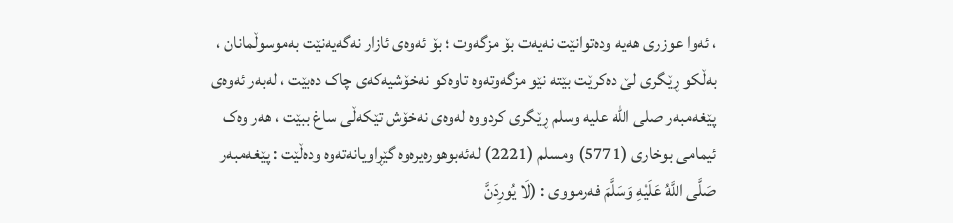، ئەوا عوزری هەیە ودەتوانێت نەیەت بۆ مزگەوت ؛ بۆ ئەوەی ئازار نەگەیەنێت بەموسوڵمانان ، بەڵکو ڕێگری لێ دەکرێت بێتە نێو مزگەوتەوە تاوەکو نەخۆشیەکەی چاک دەبێت ، لەبەر ئەوەی پێغەمبەر صلى الله عليه وسلم ڕێگری کردووە لەوەی نەخۆش تێکەڵی ساغ ببێت ، هەر وەک ئیمامی بوخارى (5771) ومسلم (2221) لەئەبوهورەیرەوە گێڕاویانەتەوە ودەڵێت : پێغەمبەر صَلَّى اللَّهُ عَلَيْهِ وَسَلَّمَ فەرمووی : (لَا يُورِدَنَّ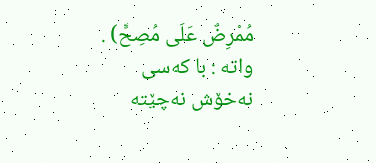مُمْرِضٌ عَلَى مُصِحٍّ) .
واتە : با کەسی نەخۆش نەچێتە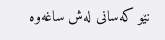نێو کەسانی لەش ساغەوە